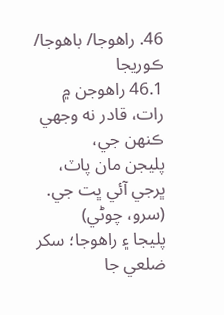46. راهوجا/ باھوجا/ ڪوريجا
46.1 راهوجن ۾ رات، قادر نه وجهي ڪنھن جي،
پليجن مان پاٽ، ڀرجي آئي ڀت جي. (سرو، چوڻي)
پليجا ۽ راهوجا؛ سکر ضلعي جا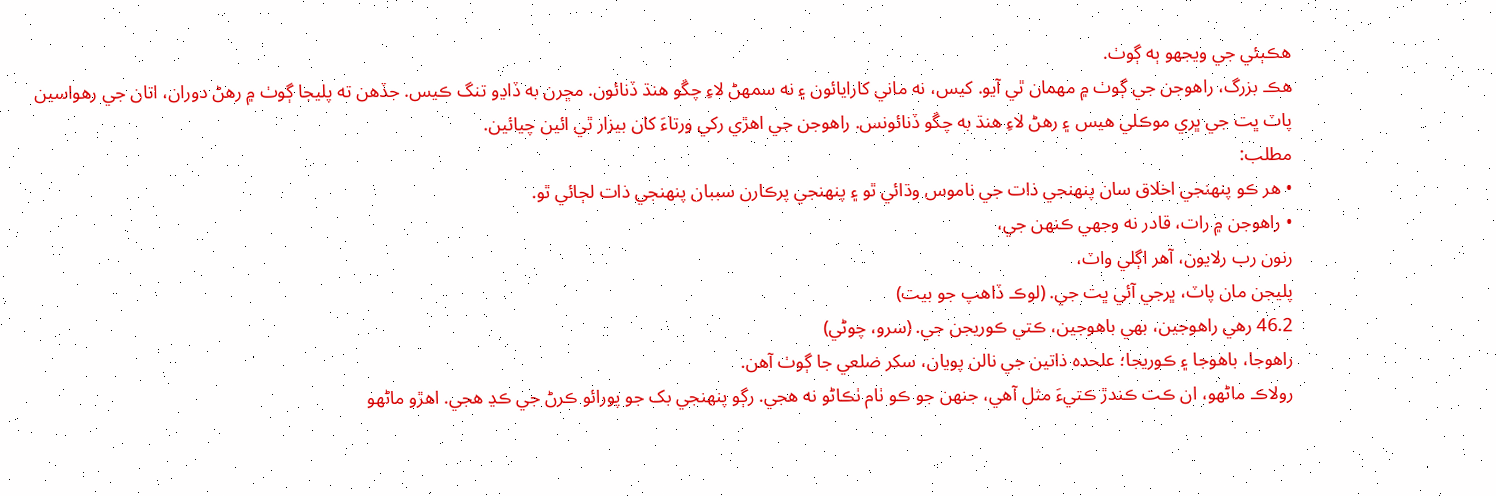ھڪٻئي جي ويجھو ٻه ڳوٺ.
هڪ بزرگ، راهوجن جي ڳوٺ ۾ مھمان ٿي آيو. کيس، نه ماني کارايائون ۽ نه سمھڻ لاءِ چڱو هنڌ ڏنائون. مڇرن به ڏاڍو تنگ ڪيس. جڏهن ته پليجا ڳوٺ ۾ رهڻ دوران، اتان جي رهواسين پاٽ ڀت جي ڀري موڪلي هيس ۽ رهڻ لاءِ هنڌ به چڱو ڏنائونس. راھوجن جي اھڙي رکي ورتاءَ کان بيزار ٿي ائين چيائين.
مطلب:
• هر ڪو پنھنجي اخلاق سان پنھنجي ذات جي ناموس وڌائي ٿو ۽ پنھنجي پرڪارن سببان پنھنجي ذات لڄائي ٿو.
• راهوجن ۾ رات، قادر نه وجهي ڪنھن جي،
رنون رب رلايون، آهر اڳلي واٽ،
پليجن مان پاٽ، ڀرجي آئي ڀت جي. (لوڪ ڏاهپ جو بيت)
46.2 رهي راهوجين، بھي باهوجين، ڪتي ڪوريجن جي. (سرو، چوڻي)
راهوجا، باهوجا ۽ ڪوريجا؛ علحده ذاتين جي نالن پويان، سکر ضلعي جا ڳوٺ آهن.
رولاڪ ماڻھو، ان ڪت ڪندڙ ڪتيءَ مثل آھي، جنھن جو ڪو ٺام ٺڪاڻو نه ھجي. رڳو پنھنجي بک جو پورائو ڪرڻ جي ڪڍ ھجي. اھڙو ماڻھو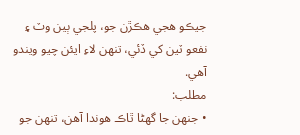جيڪو هجي هڪڙن جو، پلجي ٻين وٽ ۽ نفعو ٽين کي ڏئي، تنھن لاءِ ايئن چيو ويندو آهي.
مطلب:
• جنھن جا گھڻا ٿاڪ ھوندا آھن، تنھن جو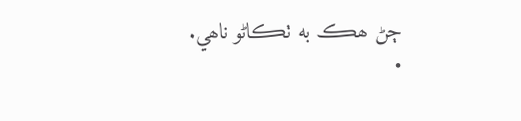ڄڻ ھڪ به ٺڪاڻو ناھي.
•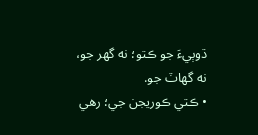ڌوٻيءَ جو ڪتو؛ نه گھر جو، نه گھاٽ جو.
• ڪتي ڪوريجن جي؛ رهي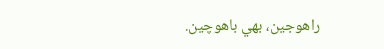راهوجين، بھي باهوچين.